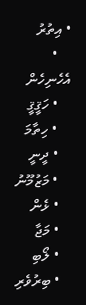• އިތުރު
    • އެހެނިހެން
    • ހަޤީޤީ
    • ހިތާމަ
    • ދީނީ
    • މަޒުމޫނު
    • ޅެން
    • މަޖާ
    • ލޯބި
    • ބިރުވެރި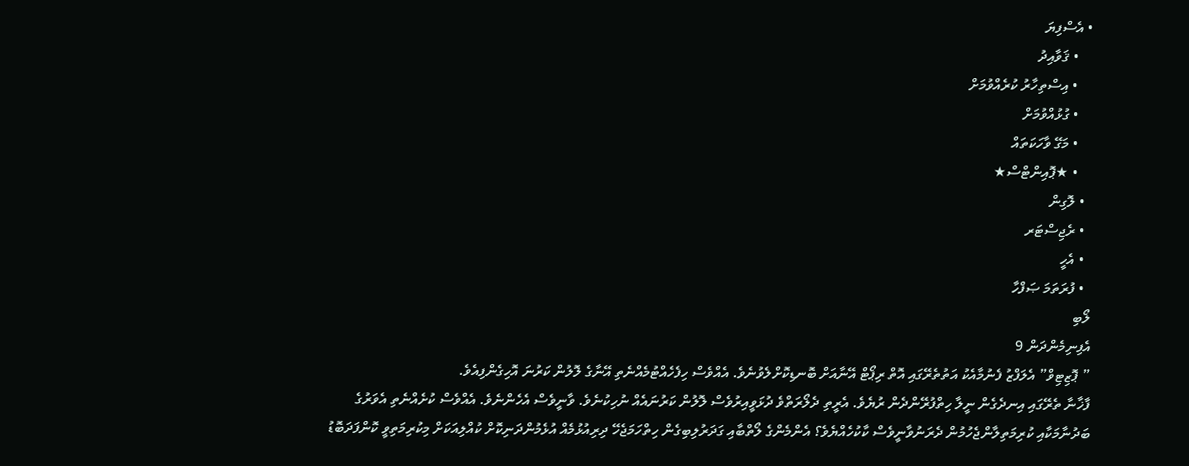• އެސްފިޔަ
    • ޤަވާއިދު
    • އިސްތިހާރު ކުރެއްވުމަށް
    • ގުޅުއްވުމަށް
    • މަގޭ ވާހަކަތައް
    • ★ޕޮއިންޓްސް★
  • ލޮގިން
  • ރެޖިސްޓަރ
  • އެހީ
  • ފުރަތަމަ ޞަފްހާ
ލޯބި
އެފިނިމެންދަން 9
” ޕޮޒިޓިވް” އެލަފްޒު ފެނުމާއެކު އަތުތެރޭގައި އޮތް ރިޕޯޓް އޭނާއަށް ބޮނޑިކޮށްލެވުނެވެ. އެއްވެސް ހިފެހެއްޓުމެއްނެތި އޭނާގެ ލޮލުން ކަރުނަ އޮހިގެންފިއެވެ.
ފާޚާނާ ތެރޭގައި އިނދެގެން ނީލާ ހިތްފުރޭންދެން ރުޔެވެ. އެރީތި ދެލޯރަތްވެ ދުޅަވީއިރުވެސް ލޮލުން ކަރުނައެއް ނުހިކުނެވެ. ވާނީވެސް އެހެންނެވެ. އެއްވެސް ކުށެއްނެތި އެވަރުގެ ބަދުނާމަކާއި ކުރިމަތިލާންޖެހުމުން ދެރަނުވާނީވެސް ކާކުހެއްޔެވެ؟ އެންމެންގެ ލޯތްބާއި ގަދަރުލިބިގެން ހިތްހަމަޖެހޭ ދިރިއުޅުމެއް އުޅެމުންދަނިކޮށް ކުއްލިއަކަށް މިކުރިމަތިވީ ކޮންފަދަބޮޑު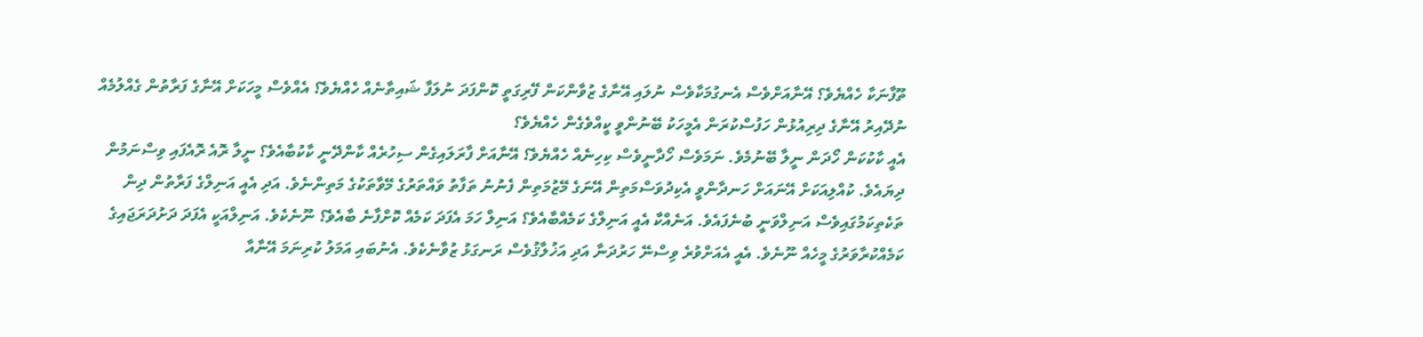ތޫފާނަކާ ހެއްޔެވެ؟ އޭނާއަށްވެސް އެނގުމަކާވެސް ނުލައި އޭނާގެ ޒުވާންކަން ފޭރިގަތީ ކޮންފަދަ ނުލަފާ ޝައިތާނެއް ހެއްޔެވެ؟ އެއްވެސް މީހަކަށް އޭނާގެ ފަރާތުން ގެއްލުމެއް ނުދޭއިރު އޭނާގެ ދިރިއުޅުން ހަފުސްކުރަން އެމީހަކު ބޭނުންވީ ކީއްވެގެން ހެއްޔެވެ؟
އެއީ ކާކުކަން ހޯދަން ނީލާ ބޭނުމެވެ. ނަމަވެސް ހޯދާނީވެސް ކިހިނެއް ހެއްޔެވެ؟ އޭނާއަށް ފާރަލައިގެން ސިހުރެއް ކާންދޭނީ ކާކުބާއެވެ؟ ނީލާ ރޮއެ ރޮއެފައި ވިސްނަމުން ދިޔައެވެ. ކުއްލިއަކަށް އޭނައަށް ހަނދާންވީ އެކިދުވަސްމަތިން އޭނަގެ މޭޒުމަތިން ފެނުނު ތަފާތު ވައްތަރުގެ މޭވާތަކުގެ މަތިންނެވެ. އަދި އެއީ އަނިލްގެ ފަރާތުން ދިން ތަކެތިކަމުގައިވެސް އަނިލްވަނީ ބުނެފައެވެ. އަނެއްކާ އެއީ އަނިލްގެ ކަމެއްބާއެވެ؟ އަނިލް ހަމަ އެފަދަ ކަމެއް ކޮށްފާނެ ބާއެވެ؟ ނޫނެކެވެ. އަނިލްއަކީ އެފަދަ ދަށުދަރަޖައިގެ ކަމެއްކުރާވަރުގެ މީހެއް ނޫނެވެ. އެއީ އެއަށްވުރެ ވިސްނޭ ހަރުދަނާ އަދި އަޚުލާޤުވެސް ރަނގަޅު ޒުވާނެކެވެ. އެނުބައި އަމަލު ކުރިނަމަ އޭނާއާ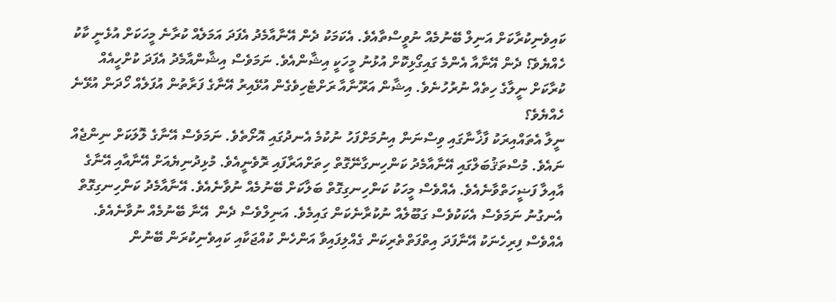ކައިވެނިކުރާކަށް އަނިލް ބޭނުމެއް ނުވީސްތާއެވެ. އެކަމަކު ދެން އޭނާއާމެދު އެފަދަ އަމަލެއް ކުރާނެ މީހަކަށް އުޅެނީ ކާކު ހެއްޔެވެ؟ ދެން އޭނާއާ އެންމެ ގައިގޯޅިކޮށް އުޅުނު މީހަކީ އިޝާންއެވެ. ނަމަވެސް އިޝާންއާމެދު އެފަދަ ކުށްހީއެއް ކުރާކަށް ނީލާގެ ހިތެއް ނުރުހުނެވެ. އިޝާން އަރޫނާއާ ރަށްޓެހިވެގެން އުޅޭއިރު އޭނާގެ ފަރާތުން އުފަލެއް ހޯދަން އުޅޭނެ ހެއްޔެވެ؟
ނީލާ އެތައްއިރަކު ފާޚާނާގައި ވިސްނަން އިނުމަށްފަހު ނުކުމެ އެނދުގައި އޮށޯތެވެ. ނަމަވެސް އޭނާގެ ލޮލަކަށް ނިންޖެއް ނައެވެ. މުސްތަޤުބަލްގައި އޭނާއާމެދު ކަންހިނގާނޭގޮތް ހިތަށްއަރާފައި ރޮވެނީއެވެ. މުޅިދުނިޔެއަށް އޭނާއާއި އޭނާގެ އާއިލާ ފަޟީހަތްވާނެއެވެ. އެއްވެސް މީހަކު ކަންހިނގިގޮތް ބަލާކަށް ބޭނުމެއް ނުވާނެއެވެ. އޭނާއާމެދު ކަންހިނގިގޮތް އެނގުނު ނަމަވެސް އެކަކުވެސް ގަބޫލެއް ނުކުރާނެކަން ގައިމެވެ. އަނިލްވެސް ދެން  އޭނާ ބޭނުމެއް ނުވާނެއެވެ. އެއްވެސް ފިރިހެނަކު އޭނާފަދަ އިތްފަތްތެރިކަން ގެއްލިފައިވާ އަންހެން ކުއްޖަކާއި ކައިވެނިކުރަން ބޭނުން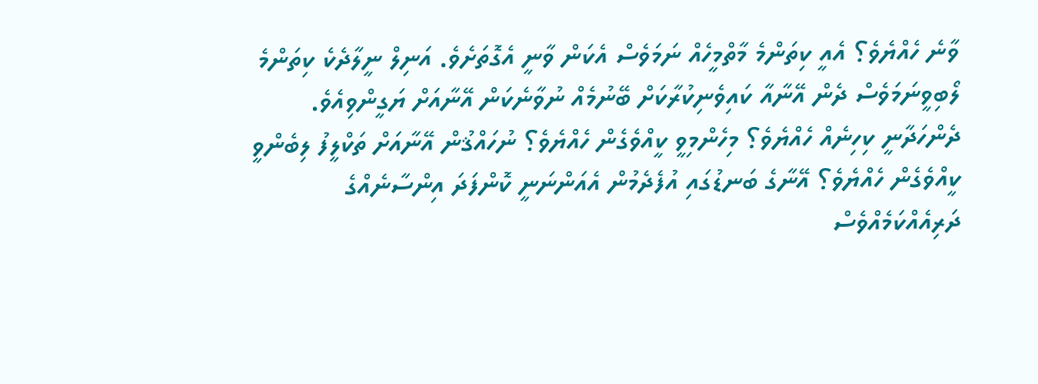ވާނެ ހެއްޔެވެ؟ އެއީ ކިތަންމެ މާތްމީހެއް ނަމަވެސް އެކަން ވާނީ އެގޮތަށެވެ. އަނިލް ނީލާދެކެ ކިތަންމެ ލޯބިވީނަމަވެސް ދެން އޭނާއާ ކައިވެނިކުރާކަށް ބޭނުމެއް ނުވާނެކަން އޭނާއަށް ޔަގީންވިއެވެ. ދެންހަދާނީ ކިހިނެއް ހެއްޔެވެ؟ މިހެންމިވީ ކީއްވެގެން ހެއްޔެވެ؟ ނުހައްޤުން އޭނާއަށް ތަކްލީފު ލިބެންވީ ކީއްވެގެން ހެއްޔެވެ؟ އޭނާގެ ބަނޑުގައި އުފެދެމުން އެއަންނަނީ ކޮންފަދަ އިންސާނެއްގެ ދަރިއެއްކަމެއްވެސް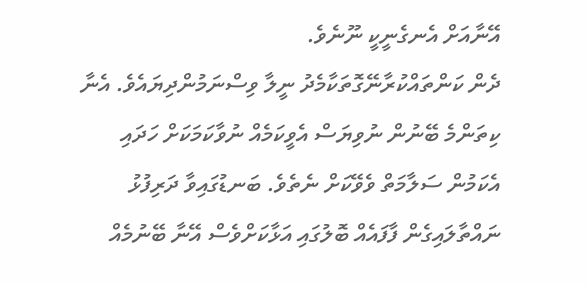އޭނާއަށް އެނގެނީކީ ނޫނެވެ.
ދެން ކަންތައްކުރާނޭގޮތަކާމެދު ނީލާ ވިސްނަމުންދިޔައެވެ. އެނާ ކިތަންމެ ބޭނުން ނުވިޔަސް އެވީކަމެއް ނުވާކަމަކަށް ހަދައި އެކަމުން ސަލާމަތް ވެވޭކަށް ނެތެވެ. ބަނޑުގައިވާ ދަރިފުޅު ނައްތާލައިގެން ފާފައެއް ބޮލުގައި އަޅާކަށްވެސް އޭނާ ބޭނުމެއް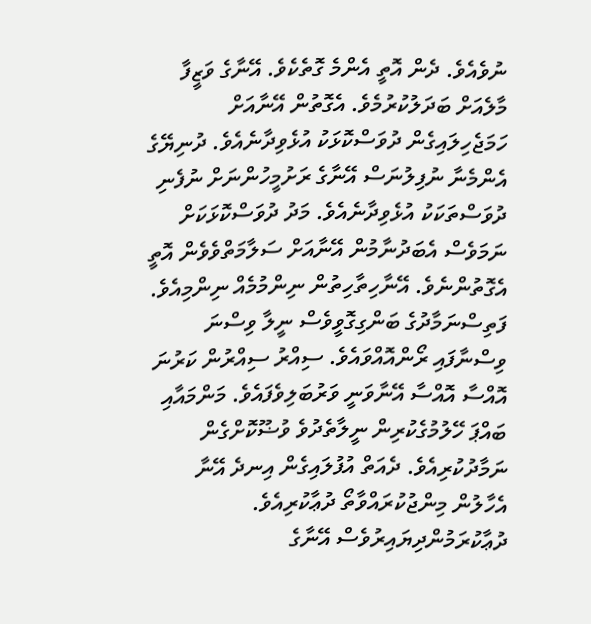ނުވެއެވެ. ދެން އޮތީ އެންމެ ގޮތެކެވެ. އޭނާގެ ވަޒީފާ މާލެއަށް ބަދަލުކުރުމެވެ. އެގޮތުން އޭނާއަށް ހަމަޖެހިލައިގެން ދުވަސްކޮޅަކު އުޅެވިދާނެއެވެ. ދުނިޔޭގެ އެންމެނާ ނުފިލުނަސް އޭނާގެ ރަށުމީހުންނަށް ނުފެނި ދުވަސްތަކަކު އުޅެވިދާނެއެވެ. މަދު ދުވަސްކޮޅަކަށް ނަމަވެސް އެބަދުނާމުން އޭނާއަށް ސަލާމަތްވެވެން އޮތީ އެގޮތުންނެވެ. އޭނާހިތާހިތުން ނިންމުމެއް ނިންމިއެވެ.
ފަތިސްނަމާދުގެ ބަންގިގޮވީވެސް ނީލާ ވިސްނަ ވިސްނާފައި ރޯންއޮއްވައެވެ. ސިއްރު ސިއްރުން ކަރުނަ އޮއްސާ އޮއްސާ އޭނާވަނީ ވަރުބަލިވެފައެވެ. މަންމައާއި ބައްޕަ ހޭލުމުގެކުރިން ނީލާތެދުވެ ވުޟޫކޮށްގެން ނަމާދުކުރިއެވެ. ދެއަތް އުފުލައިގެން އިނދެ އޭނާ އެހާލުން މިންޖުކުރައްވާތޯ ދުޢާކުރިއެވެ. ދުޢާކުރަމުންދިޔައިރުވެސް އޭނާގެ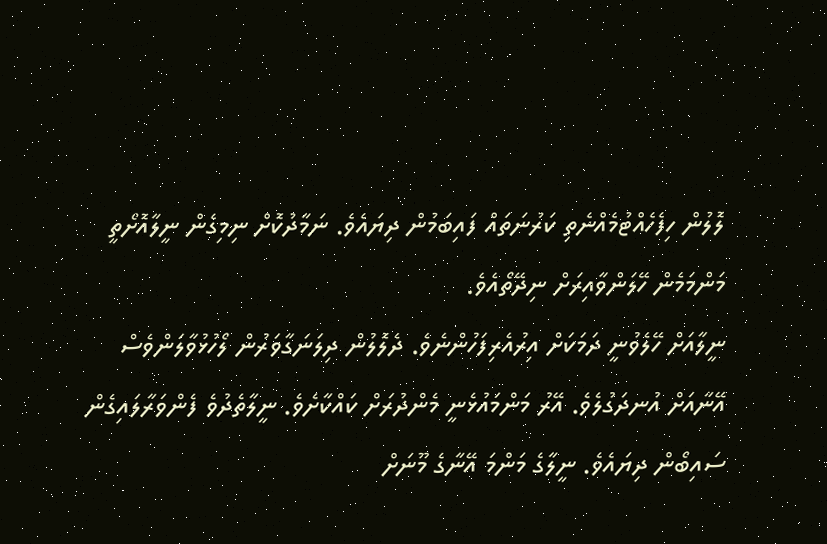ލޮލުން ހިފެހެއްޓުމެއްނެތި ކަރުނަތައް ފައިބަމުން ދިޔައެވެ. ނަމާދުކޮށް ނިމިގެން ނީލާއޮށޯތީ މަންމަމެން ހޭލަންވާއިރަށް ނިދޭތޯއެވެ.
ނީލާއަށް ހޭލެވުނީ ދަމަކަށް އިރުއެރިފަހުންނެވެ. ދެލޮލުން ދިލަނަގާވަރުން ލޯހުޅުވާލަންވެސް އޭނާއަށް އުނދަގުލެވެ. އޭރު މަންމައުޅެނީ މެންދުރަށް ކައްކާށެވެ. ނީލާތެދުވެ ފެންވަރާލައިގެން ސައިބޯން ދިޔައެވެ. ނީލާގެ މަންމަ އޭނާގެ މޫނަށް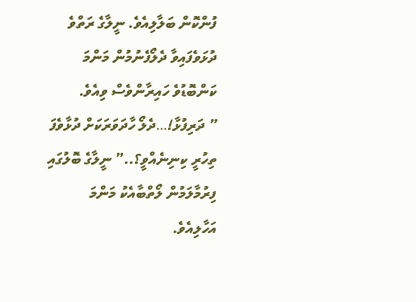ފުންކޮން ބަލާލިއެވެ. ނީލާގެ ރަތްވެ ދުޅަވެފައިވާ ދެލޯފެނުމުން މަންމަ ކަންބޮޑުވެ ހައިރާންވެސް ވިއެވެ.
” ދަރިފުޅާ!…ދެލޯ ހާދަވަރަކަށް ދުޅާވެފަ ތިހުރީ ކިނިނެއްވީ؟..” ނީލާގެ ބޮލުގައި ފިރުމާލަމުން ލޯތްބާއެކު މަންމަ އަހާލިއެވެ.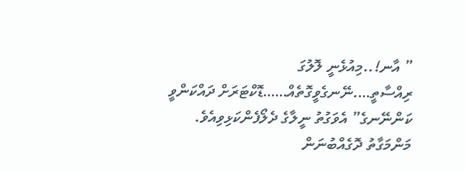” އާނ!..މިއުޅެނީ ލޮލުގަ ރިއްސާތީ….ނޭނގެވީގޮތެއް……ޑޮކްޓަރަށް ދައްކަންވީ ކަންނޭނގެ” އެވަގުތު ނީލާގެ ދެލޯފެންކަޅިވިއެވެ. މަންމަގާތު ދޮގެއްބުނަން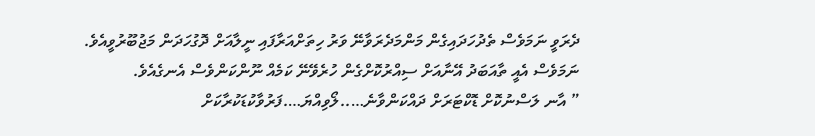ދެރަވީ ނަމަވެސް ތެދުހަދައިގެން މަންމަދެރަވާނޭ ވަރު ހިތަށްއަރާފައި ނީލާއަށް ދޮގުހަދަން މަޖުބޫރުވީއެވެ. ނަމަވެސް އެއީ ތާއަބަދު އޭނާއަށް ސިއްރުކޮށްގެން ހުރެވޭނޭ ކަމެއް ނޫންކަންވެސް އެނގެއެވެ.
” އާނ ލަސްނުކޮށް ޑޮކްޓަރަށް ދައްކަންވާނެ…..ލޯވިއްޔަ….ފަރުވާކުޑަކުރާކަށް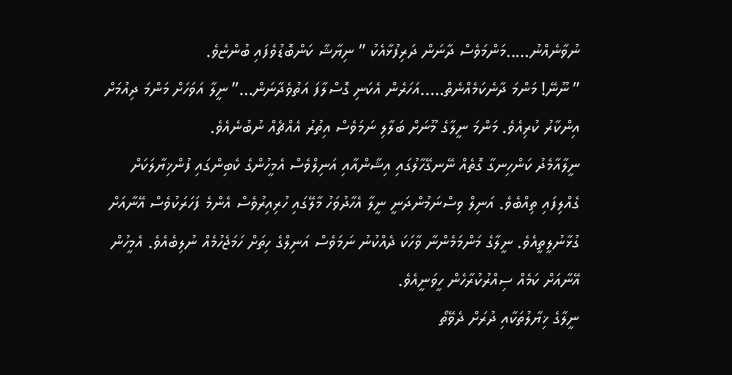ނުވާނެއްނު…..މަންމަވެސް ދާނަން ދަރިފުޅާއެކު ” ނިޔާޝާ ކަންބޮޑުވެފައި ބުންޏެވެ.
” ނޫނޭ! މަންމަ ދާނެކަމެއްނެތް…..އަހަރެން އެކަނި ގޮސްލާފަ އަތުވެދާނަން…” ނީލާ އަވަހަށް މަންމަ ދިއުމަށް އިންކާރު ކުރިއެވެ. މަންމަ ނީލާގެ މޫނަށް ބަލާލި ނަމަވެސް އިތުރު އެއްޗެއް ނުބުނެއެވެ.
ނީލާއާމެދު ކަންހިނގާ ގޮތެއް ނޭނގޭހާލުގައި އިޝާންއާއި އަނިލްވެސް އެމީހުންގެ ކެބިންގައި ފުންޚިޔާލަކަށް ގެއްލިފައި ތިއްބެވެ. އަނިލް ވިސްނަމުންދަނީ ނީލާ އެހާދުވަހު މާލޭގައި ހުރިއިރުވެސް އެންމެ ފަހަރަކުވެސް އޭނާއަށް ގުޅާނުލީތީއެވެ. ނީލާގެ މަންމަމެންނާ ވާހަކަ ދެއްކުނު ނަމަވެސް އަނިލްގެ ހިތަށް ހަމަޖެހުމެއް ނުލިބެއެވެ. އެމީހުން އޭނާއަށް ކަމެއް ސިއްރުކުރާހެން ހީވަނީއެވެ.
ނީލާގެ ޚިޔާލުތަކާއި ދުރަށް ދެވޭތޯ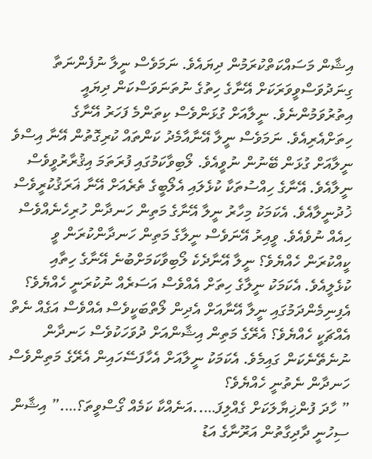އިޝާން މަސައްކަތްކުރަމުން ދިޔައެވެ. ނަމަވެސް ނީލާ ނުފެންނަތާ ގިނަދުވަސްވީވަރަކަށް އޭނާގެ ހިތުގެ ނުތަނަވަސްކަން ދިޔައީ އިތުރުވަމުންނެވެ. ނީލާއަށް ގުޅަންވެސް ކިތަންމެ ފަހަރު އޭނާގެ ހިތަށްއެރިއެވެ. ނަމަވެސް ނީލާ އޭނާއާމެދު ކަންތައް ކުރިގޮތުން އޭނާ އިސްވެ ނީލާއަށް ގުޅަން ބޭނުން ނުވީއެވެ. ލޯބިވާކަމުގައި ފުރަތަމަ އިޤުރާރުވީވެސް ނީލާއެވެ. އޭނާގެ ހިއްސުތަކާ ކުޅެލައި އެލޯބީގެ ތެރެއަށް އޭނާ ޣަރަޤުކުރީވެސް ޚުދުނީލާއެވެ. އެކަމަކު މިހާރު ނީލާ އޭނާގެ މަތިން ހަނދާން ހުރިހެނެއްވެސް ހިއެއް ނުވެއެވެ. ވީއިރު އޭނަވެސް ނީލާގެ މަތިން ހަނދާންކުރަން ވީ ކީއްކުރަން ހެއްޔެވެ؟ ނީލާ އޭނާދެކެ ލޯބިވާކަމަށްބުނެ އޭނާގެ ހިތާއި ކުޅެލީއެވެ. އެކަމަކު ނީލާގެ ހިތަށް އެއްވެސް އަސަރެއް ނުކުރަނީ ހެއްޔެވެ؟ އެފިނިމެންދަމުގައި ނީލާ އޭނާއަށް އެދިން ލޯތްބަކީވެސް އެއްވެސް އަގެއް ނެތް އެއްޗަކީ ހެއްޔެވެ؟ އެރޭގެ މަތިން އިޝާންއަށް ދުވަހަކުވެސް ހަނދާން ނުނެތޭނެކަން ގައިމެވެ. އެކަމަކު ނީލާއަށް އެހާފަސޭހައިން އެރޭގެ މަތިންވެސް ހަނދާން ނެތުނީ ހެއްޔެވެ؟
” ހާދަ ފުންޚިޔާލަކަށް ގެއްލިފަ…..އަނެއްކާ ކަމެއް ގޯސްވީތަ؟….” އިޝާން ސިހުނީ ދާދިގާތުން އަރޫނާގެ އަޑު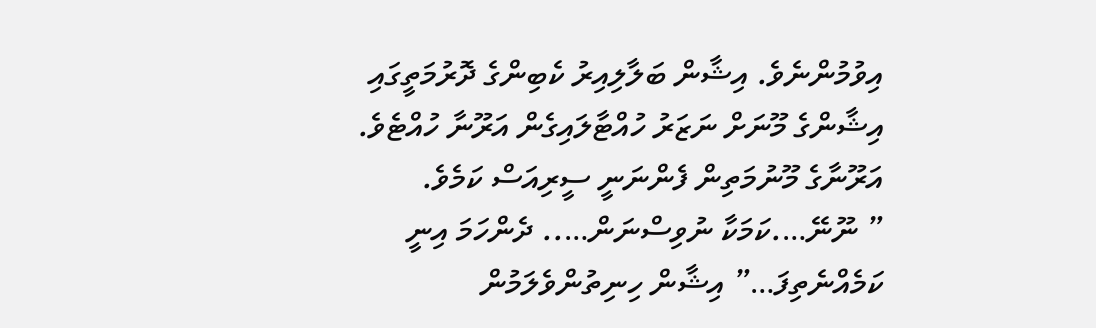އިވުމުންނެވެ. އިޝާން ބަލާލިއިރު ކެބިންގެ ދޮރުމަތީގައި އިޝާންގެ މޫނަށް ނަޒަރު ހުއްޓާލައިގެން އަރޫނާ ހުއްޓެވެ. އަރޫނާގެ މޫނުމަތިން ފެންނަނީ ސީރިއަސް ކަމެވެ.
” ނޫނޭ….ކަމަކާ ނުވިސްނަން….. ދެންހަމަ އިނީ ކަމެއްނެތިފަ…” އިޝާން ހިނިތުންވެލަމުން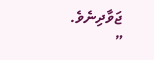ޖަވާދިނެވެ.
”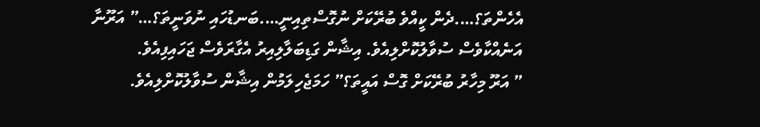އެހެންތަ؟….ދެން ކީއްވެ ބުރޭކަށް ނުގޮސްތިއިނީ….ބަނޑުހައި ނުވަނީތަ؟…” އަރޫނާ އަނެއްކާވެސް ސުވާލުކޮށްލިއެވެ. އިޝާން ގަޑިބަލާލިއިރު އެގާރަވެސް ޖަހައިފިއެވެ.
” އަރޫ މިހާރު ބުރޭކަށް ގޮސް އައީތަ؟” ހަމަޖެހިލަމުން އިޝާން ސުވާލުކޮށްލިއެވެ.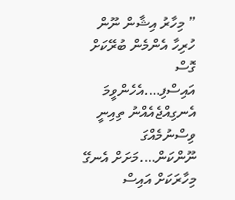” މިހާރު އިޝާން ނޫން ހުރިހާ އެންމެން ބުރޭކަށް ގޮސް އައިސްފި….އެހެންވީމަ އެނގިއްޖެއެއްނު ތިއިނީ ވިސްނުމެއްގަ ނޫންކަން….މަށަށް އެނގޭ މިހާރަކަށް އައިސް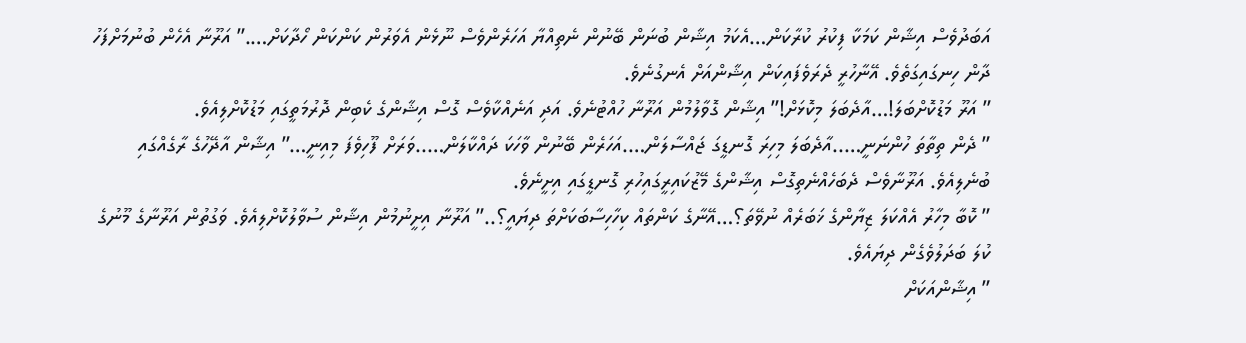އަބަދުވެސް އިޝާން ކަމަކާ ފިކުރު ކުރާކަން…އެކަމު އިޝާން ބުނަން ބޭނުން ނެތިއްޔާ އަހަރެންވެސް ނޫޅެން އެވަރުން ކަންކަން ހޯދާކަށް….” އަރޫނާ އެހެން ބުނުމަށްފަހު ދާން ހިނގައިގަތެވެ. އޭނާހުރީ ދެރަވެފައިކަން އިޝާންއަށް އެނގުނެވެ.
” އަރޫ މަޑުކޮށްބަލަ!…އާދެބަލަ މިކޮޅަށް!” އިޝާން ގޮވާލުމުން އަރޫނާ ހުއްޓުނެވެ. އަދި އަނެއްކާވެސް ގޮސް އިޝާންގެ ކެބިން ދޮރުމަތީގައި މަޑުކޮށްލިއެވެ.
” ދެން ތިތާތަ ހުންނަނީ…..އާދެބަލަ މިހިރަ ގޮނޑީގަ ޖައްސާލަން….އަހަރެން ބޭނުން ވާހަކަ ދައްކާލަން…..ވަރަށް ފޫހިވެފަ މިއިނީ…” އިޝާން އާދޭހުގެ ރާގެއްގައި ބުނެލިއެވެ. އަރޫނާވެސް ދެބަހެއްނެތިގޮސް އިޝާންގެ މޭޒުކައިރީގައިހުރި ގޮނޑީގައި އިށީނެވެ.
” ކޮބާ މިހާރު އެއްކަލަ ޒިޔާންގެ ޚަބަރެއް ނުވޭތަ؟…އޭނާގެ ކަންތައް ކިހާހިސާބަކަށްތަ ދިޔައީ؟..” އަރޫނާ އިށީނުމުން އިޝާން ސުވާލުކޮށްލިއެވެ. ވަގުތުން އަރޫނާގެ މޫނުގެ ކުލަ ބަދަލުވެގެން ދިޔައެވެ.
” އިޝާންއަކަށް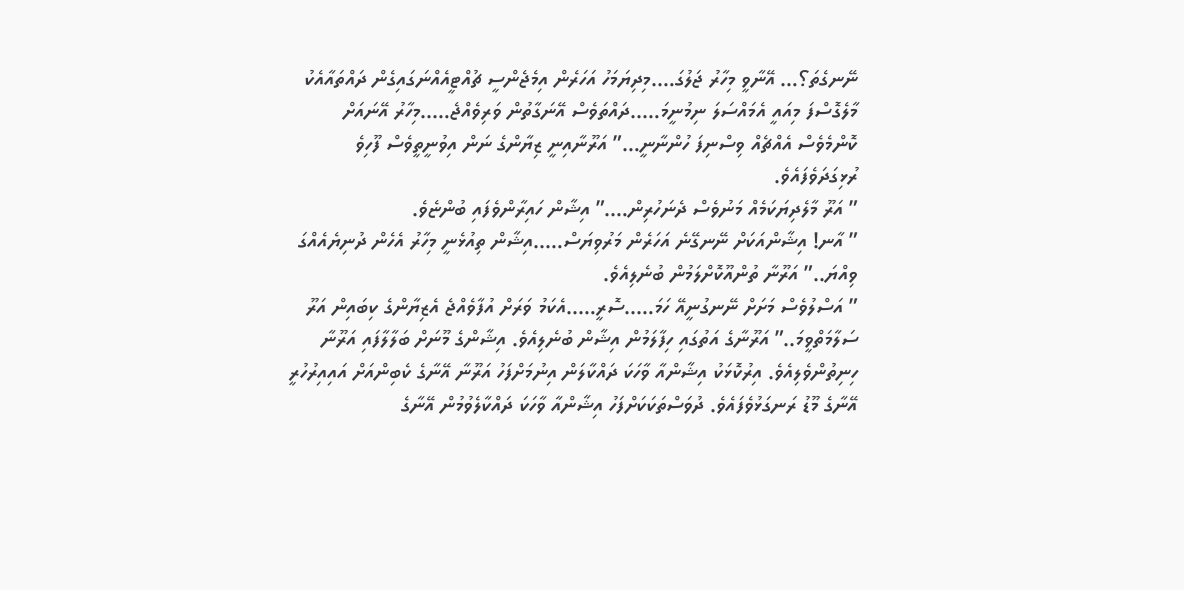ނޭނގެތަ؟… އޭނާވީ މިހާރު ޖަލުގަ….މިދިޔަމަހު އަހަރެން އިމެޖެންސީ ޗުއްޓީއެއްނަގައިގެން ދައްތައާއެކު މާލެގޮސްފަ މިއައީ އެމައްސަލަ ނިމުނީމަ…..ދައްތަވެސް އޭނަގާތުން ވަރިވެއްޖެ…..މިހާރު އޭނައަށް ކޮންމެވެސް އެއްޗެއް ވިސްނިފަ ހުންނާނީ…” އަރޫނާއިނީ ޒިޔާންގެ ނަން އިވުނީތީވެސް ފޫހިވެ ރުޅިގަދަވެފައެވެ.
” އަރޫ މާލެދިޔަކަމެއް މަނުވެސް ދެނަހުރިން….” އިޝާން ހައިރާންވެފައި ބުންޏެވެ.
” އާނ! އިޝާންއަކަށް ނޭނގޭނެ އަހަރެން މަރުވިޔަސް…..އިޝާން ތިއުޅެނީ މިހާރު އެހެން ދުނިޔެއެއްގަ ވިއްޔަ..” އަރޫނާ ތުންއޫކޮށްލަމުން ބުނެލިއެވެ.
” އަސްލުވެސް މަށަށް ނޭނގުނީއޭ ހަމަ…..ސޮރީ…..އެކަމު ވަރަށް އުފާވެއްޖެ އެޒިޔާންގެ ކިބައިން އަރޫ ސަލާމަތްވީމަ..” އަރޫނާގެ އަތުގައި ހިފާލަމުން އިޝާން ބުނެލިއެވެ. އިޝާންގެ މޫނަށް ބަލާލާފައި އަރޫނާ ހިނިތުންވެލިއެވެ. އިރުކޮޅަކު އިޝާންއާ ވާހަކަ ދައްކާލަން އިނުމަށްފަހު އަރޫނާ އޭނާގެ ކެބިންއަށް އައިއިރުހުރީ އޭނާގެ މޫޑު ރަނގަޅުވެފައެވެ. ދުވަސްތަކަކަށްފަހު އިޝާންއާ ވާހަކަ ދައްކާލެވުމުން އޭނާގެ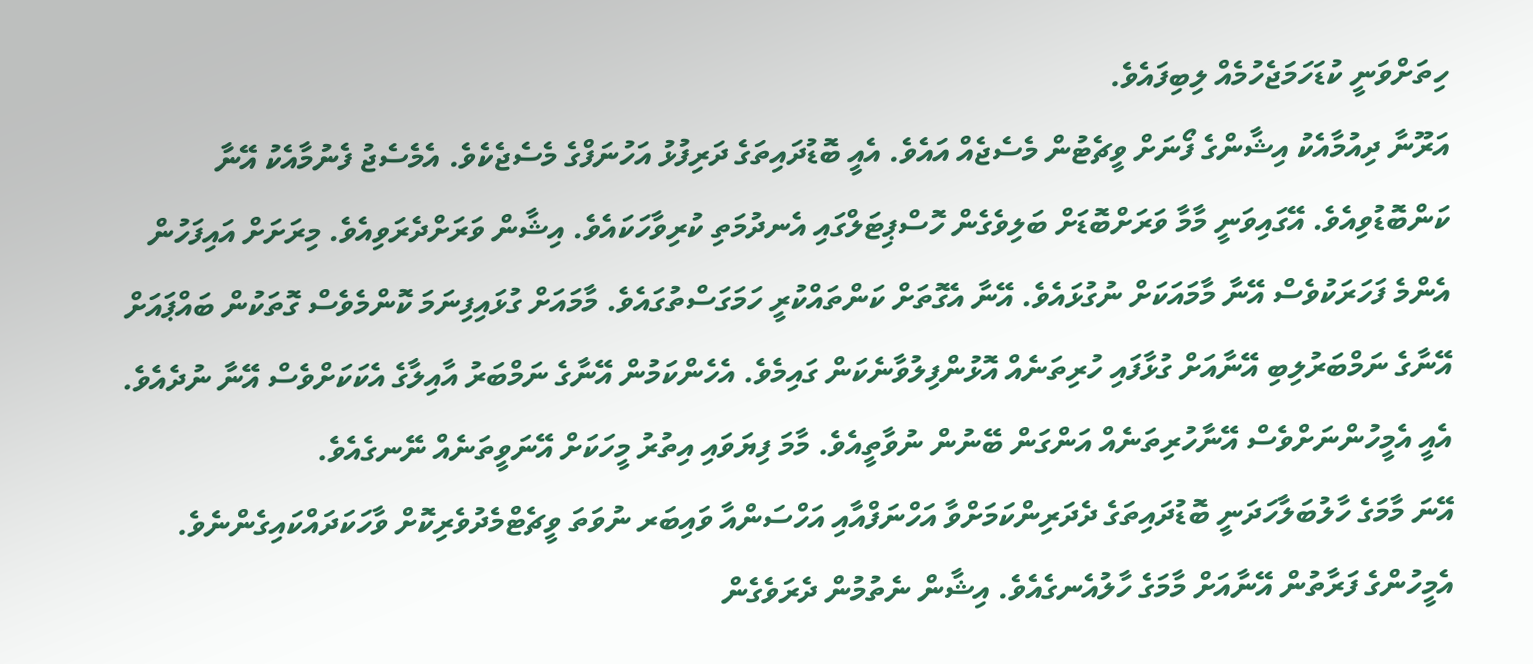ހިތަށްވަނީ ކުޑަހަމަޖެހުމެއް ލިބިފައެވެ.
އަރޫނާ ދިއުމާއެކު އިޝާންގެ ފޯނަށް ވީޗެޓުން މެސެޖެއް އައެވެ. އެއީ ބޮޑުދައިތަގެ ދަރިފުޅު އަހުނަފްގެ މެސެޖެކެވެ. އެމެސެޖު ފެނުމާއެކު އޭނާ ކަންބޮޑުވިއެވެ. އޭގައިވަނީ މާމާ ވަރަށްބޮޑަށް ބަލިވެގެން ހޮސްޕިޓަލްގައި އެނދުމަތި ކުރިވާހަކައެވެ. އިޝާން ވަރަށްދެރަވިއެވެ. މިރަށަށް އައިފަހުން އެންމެ ފަހަރަކުވެސް އޭނާ މާމައަކަށް ނުގުޅައެވެ. އޭނާ އެގޮތަށް ކަންތައްކުރީ ހަމަގަސްތުގައެވެ. މާމައަށް ގުޅައިފިނަމަ ކޮންމެވެސް ގޮތަކުން ބައްޕައަށް އޭނާގެ ނަމްބަރުލިބި އޭނާއަށް ގުޅާފައި ހުރިތަނެއް އޮޅުންފިލުވާނެކަން ގައިމެވެ. އެހެންކަމުން އޭނާގެ ނަމްބަރު އާއިލާގެ އެކަކަށްވެސް އޭނާ ނުދެއެވެ. އެއީ އެމީހުންނަށްވެސް އޭނާހުރިތަނެއް އަންގަން ބޭނުން ނުވާތީއެވެ. މާމަ ފިޔަވައި އިތުރު މީހަކަށް އޭނަވީތަނެއް ނޭނގެއެވެ.
އޭނަ މާމަގެ ހާލުބަލާހަދަނީ ބޮޑުދައިތަގެ ދެދަރިންކަމަށްވާ އަހްނަފްއާއި އަހްސަންއާ ވައިބަރ ނުވަތަ ވީޗެޓްމެދުވެރިކޮށް ވާހަކަދައްކައިގެންނެވެ. އެމީހުންގެ ފަރާތުން އޭނާއަށް މާމަގެ ހާލުއެނގެއެވެ. އިޝާން ނެތުމުން ދެރަވެގެން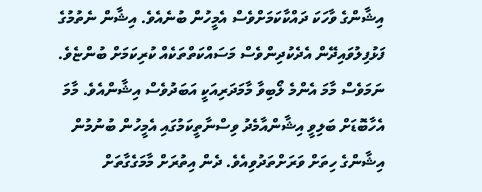އިޝާންގެ ވާހަކަ ދައްކާކަމަށްވެސް އެމީހުން ބުނެއެވެ. އިޝާން ނެތުމުގެ ފަޅުފިލުވައިދޭން އެދެކުދިންވެސް މަސައްކަތްތަކެއް ކުރިކަމަށް ބުންޏެވެ.
ނަމަވެސް މާމަ އެންމެ ލޯބިވާ މާމަދަރިއަކީ އަބަދުވެސް އިޝާންއެވެ. މާމަ އެހާބޮޑަށް ބަލިވީ އިޝާންއާމެދު ވިސްނާތީކަމުގައި އެމީހުން ބުނުމުން އިޝާންގެ ހިތަށް ވަރަށްތަދުވިއެވެ. ދެން އިތުރަށް މާމަގެގާތަށް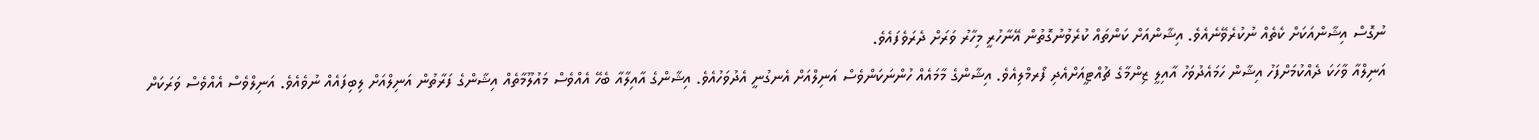ނުގޮސް އިޝާންއަކަށް ކެތެއް ނުކުރެވޭނެއެވެ. އިޝާންއަށް ކަންތައް ކުރެވުނުގޮތުން އޭނާހުރީ މިހާރު ވަރަށް ދެރަވެފައެވެ.
އަނިލްއާ ވާހަކަ ދެއްކުމަށްފަހު އިޝާން ހަމައެދުވަހު އާއިލީ ޒިންމާގެ ޗުއްޓީއަށްއެދި ފޯރމްލިއެވެ. އިޝާންގެ މާމައެއް ހުންނަކަންވެސް އަނިލްއަށް އެނގުނީ އެދުވަހުއެވެ. އިޝާންގެ އާއިލާއާ ބެހޭ އެއްވެސް މައުލޫމާތެއް އިޝާންގެ ފަރާތުން އަނިލްއަށް ލިބިފައެއް ނުވެއެވެ. އަނިލްވެސް އެއްވެސް ވަރަކަށް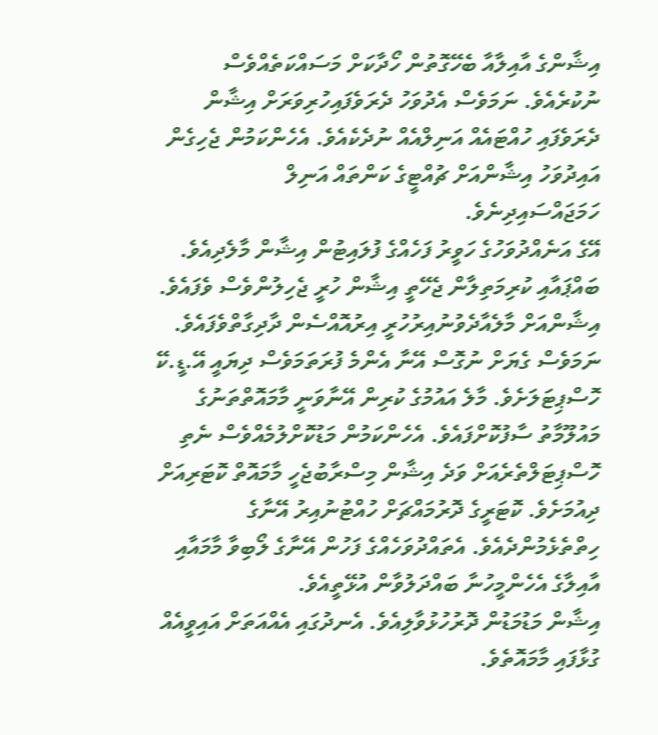އިޝާންގެ އާއިލާއާ ބެހޭގޮތުން ހޯދާކަށް މަސައްކަތެއްވެސް ނުކުރެއެވެ. ނަމަވެސް އެދުވަހު ދެރަވެފައިހުރިވަރަށް އިޝާން ދެރަވެފައި ހުއްޓައެއް އަނިލްއެއް ނުދެކެއެވެ. އެހެންކަމުން ޖެހިގެން އައިދުވަހު އިޝާންއަށް ޗުއްޓީގެ ކަންތައް އަނިލް ހަމަޖައްސައިދިނެވެ.
އޭގެ އަނެއްދުވަހުގެ ހަވީރު ފަހެއްގެ ފުލައިޓުން އިޝާން މާލެދިއެވެ. ބައްޕައާއި ކުރިމަތިލާން ޖެހޭތީ އިޝާން ހުރީ ޖެހިލުންވެސް ވެފައެވެ. އިޝާންއަށް މާލެއާދެވުނުއިރުހުރީ އިރުއޮއްސެން ދާދިގާތްވެފައެވެ. ނަމަވެސް ގެޔަށް ނުގޮސް އޭނާ އެންމެ ފުރަތަމަވެސް ދިޔައީ އޭ.ޑީ.ކޭ ހޮސްޕިޓަލަށެވެ. މާލެ އައުމުގެ ކުރިން އޭނާވަނީ މާމައޮތްތަނުގެ މައުލޫމާތު ސާފުކޮށްފައެވެ. އެހެންކަމުން މަޑުކޮށްލުމެއްވެސް ނެތި ހޮސްޕިޓަލްތެރެއަށް ވަދެ އިޝާން މިސްރާބުޖެހީ މާމައޮތް ކޮޓަރިއަށް ދިއުމަށެވެ. ކޮޓަރީގެ ދޮރުމައްޗަށް ހުއްޓުނުއިރު އޭނާގެ ހިތްތެޅެމުންދެއެވެ. އެތައްދުވަހެއްގެ ފަހުން އޭނާގެ ލޯބިވާ މާމައާއި އާއިލާގެ އެހެންމީހުނާ ބައްދަލުވާން އުޅޭތީއެވެ.
އިޝާން މަޑުމަޑުން ދޮރުހުޅުވާލިއެވެ. އެނދުގައި އެއްއަތަށް އައިވީއެއް ގުޅާފައި މާމައޮތެވެ.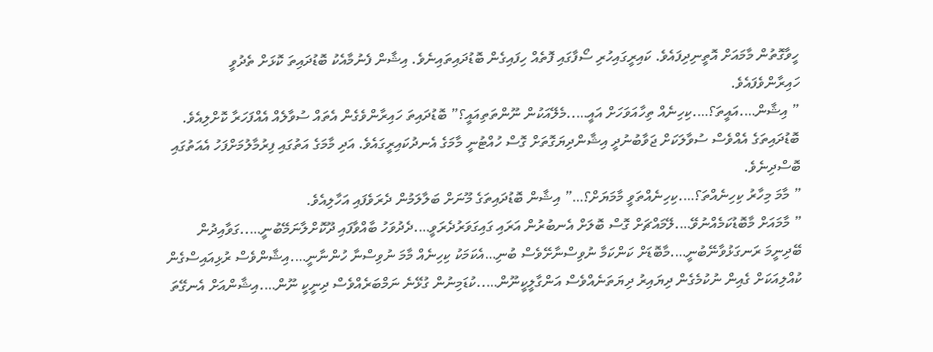ހީވާގޮތުން މާމައަށް އޮތީނިދިފައެވެ. ކައިރީގައިހުރި ސޯފާގައި ފޮތެއް ހިފައިގެން ބޮޑުދައިތައިނެވެ. އިޝާން ފެނުމާއެކު ބޮޑުދައިތަ ކޮޅަށް ތެދުވީ ހައިރާންވެފައެވެ.
” އިޝާން….އައީތަ؟….ކިހިނެއް ތިހާއަވަހަށް އައީ…..މެލޭއަކުން ނޫންތަތިއައީ؟” ބޮޑުދައިތަ ހައިރާންވެގެން އެތައް ސުވާލެއް އެއްފަހަރާ ކޮށްލިއެވެ. ބޮޑުދައިތަގެ އެއްވެސް ސުވާލަކަށް ޖަވާބުނުދީ އިޝާންދިޔަގޮތަށް ގޮސް ހުއްޓުނީ މާމަގެ އެނދުކައިރީގައެވެ. އަދި މާމަގެ އަތުގައި ފިރުމާލުމަށްފަހު އެއަތުގައި ބޮސްދިނެވެ.
” މާމަ މިހާރު ކިހިނެއްތަ؟….ކިހިނެއްތަވީ މާމަޔަށް؟…” އިޝާން ބޮޑުދައިތަގެ މޫނަށް ބަލާލަމުން ދެރަވެފައި އަހާލިއެވެ.
” މާމައަށް މާބޮޑުކަމެއްނުވޭ….ލޭމައްޗަށް ގޮސް ބޮލަށް އެނބުރުން އަރައި ގައިގަވަރުދެރަވީ….ދެދުވަހު ބާއްވާފައި ދޫކޮށްލާނަމޭބުނީ…..ގަވާއިދުން ބޭދިނީމަ ރަނގަޅުވާނޭބުނީ….މާބޮޑަށް ކަންކަމާ ނުވިސްނާށޭވެސް ބުނި…އެކަމަކު ކިހިނެއް މާމަ ނުވިސްނާ ހުންނާނީ….އިޝާންވެސް ރުޅިއައިސްގެން ކުއްލިއަކަށް ގެއިން ނުކުމެގެން ދިޔައިރު ދިޔަތަނެއްވެސް އަންގާލީކީނޫން…..ކުޑަމިނުން ގުޅޭނެ ނަމްބަރެއްވެސް ދިނީކީ ނޫން….އިޝާންއަށް އެނގޭތަ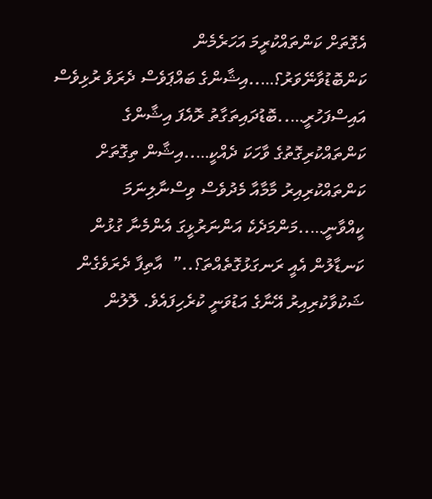އެގޮތަށް ކަންތައްކުރީމަ އަހަރެމެން ކަންބޮޑުވާނޭވަރު؟…..އިޝާންގެ ބައްޕަވެސް ދެރަވެ ރުޅިވެސް އައިސްފަހުރީ…..ބޮޑުދައިތަގާތު ރޮއެފަ އިޝާންގެ ކަންތައްކުރިގޮތުގެ ވާހަކަ ދެއްކީ…..އިޝާން ތިގޮތަށް ކަންތައްކުރިއިރު މާމާއާ މެދުވެސް ވިސްނާލިނަމަ ކީއްވާނީ…..މަންމަދެކެ އަންނަރުޅީގަ އެންމެނާ ގުޅުން ކަނޑާލުން އެއީ ރަނގަޅުގޮތެއްތަ؟..”  އާތިފާ ދެރަވެގެން ޝަކުވާކުރިއިރު އޭނާގެ އަޑުވަނީ ކުރެހިފައެވެ. ލޮލުން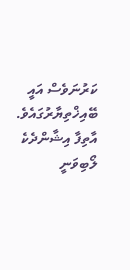ކަރުނަވެސް އައީ ބޭއިޚްތިޔާރުގައެވެ. އާތިފާ އިޝާންދެކެ ލޯބިވަނީ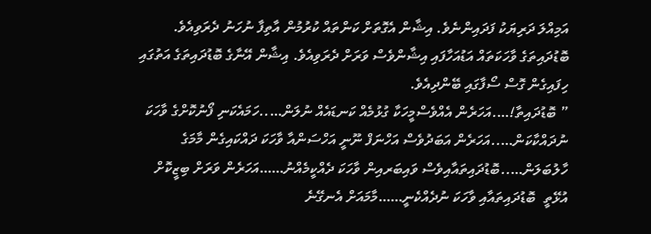އަމިއްލަ ދަރިޔަކު ފަދައިންނެވެ. އިޝާން އެގޮތަށް ކަންތައް ކުރުމުން އާތިފާ ނުހަނު ދެރަވިއެވެ. ބޮޑުދައިތަގެ ވާހަކަތައް އަޑުއަހާފައި އިޝާންވެސް ވަރަށް ދެރަވިއެވެ. އިޝާން އޭނާގެ ބޮޑުދައިތަގެ އަތުގައި ހިފައިގެން ގޮސް ސޯފާގައި ބޭންދިއެވެ.
” ބޮޑުދައިތާ!….އަހަރެން އެއްވެސްމީހަކާ ގުޅުމެއް ކަނޑައެއް ނުލަން…..ހަމައެކަނި ފޯނުކޮށްގެ ވާހަކަ ނުދައްކާކަން…..އަހަރެން އަބަދުވެސް އަހްނަފް ނޫނީ އަހްސަންއާ ވާހަކަ ދައްކައިގެން މާމަގެ ހާލުބަލަން…..ބޮޑުދައިތައާއިވެސް ވައިބަރއިން ވާހަކަ ދެއްކީމެއްނު……އަހަރެން ވަރަށް ބިޒީކޮށް އުޅޭތީ  ބޮޑުދައިތައާއި ވާހަކަ ނުދެއްކެނީ……މާމައަށް އެނގޭނެ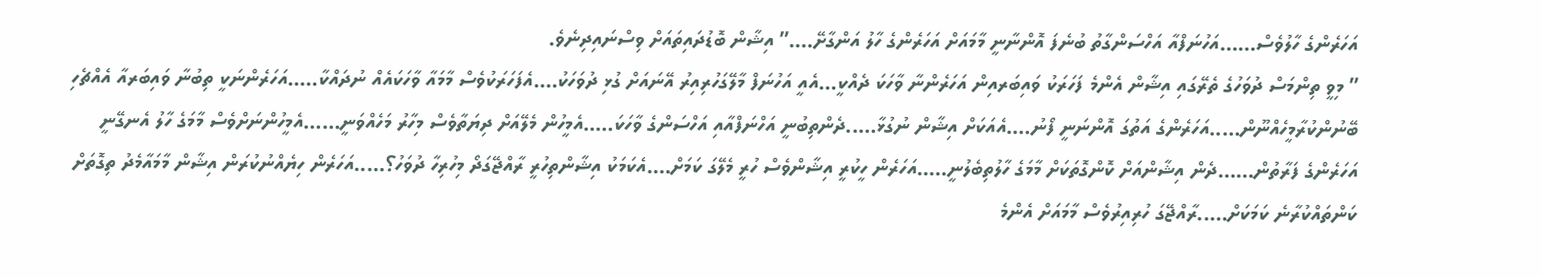އަހަރެންގެ ހާލުވެސް……އަހުނަފްއާ އަހްސަންގާތު ބުނެފަ އޮންނާނީ މާމައަށް އަހަރެންގެ ހާލު އަންގާށޭ….” އިޝާން ބޮޑުދައިތައަށް ވިސްނައިދިނެވެ.
” މިވީ ތިންމަސް ދުވަހުގެ ތެރޭގައި އިޝާން އެންމެ ފަހަރަކު ވައިބަރއިން އަހަރެންނާ ވާހަކަ ދެއްކީ…އެއީ އަހުނަފް މާލޭގަހުރިއިރު އޭނައަށް ގުޅި ދުވަހަކު….އެފަހަރަކުވެސް މާމައާ ވާހަކައެއް ނުދައްކާ…..އަހަރެންނަކީ ތިބުނާ ވައިބަރއާ އެއްޗެހި ބޭނުންކުރާމީހެއްނޫން…..އަހަރެންގެ އަތުގަ އޮންނަނީ ފޯނު….އެއަކަށް އިޝާން ނުގުޅާ…..ދެންތިބުނީ އަހްނަފްއާއި އަހްސަންގެ ވާހަކަ…..އެމީހުން މެލޭއަށް ދިޔަތާވެސް މިހާރު މަހެއްވަނީ……އެމީހުންނަށްވެސް މާމަގެ ހާލު އެނގޭނީ އަހަރެންގެ ފަރާތުން……ދެން އިޝާންއަށް ކޮންގޮތަކަށް މާމަގެ ހާލުތިބެލުނީ…..އަހަރެން ހީކުރީ އިޝާންވެސް ހުރީ މެލޭގަ ކަމަށް….އެކަމަކު އިޝާންތިހުރީ ރާއްޖޭގަދޯ މިހުރިހާ ދުވަހު؟…..އަހަރެން ހިޔެއްނުކުރަން އިޝާން މާމައާމެދު ތިގޮތަށް ކަންތައްކުރާނެ ކަމަކަށް…..ރާއްޖޭގަ ހުރިއިރުވެސް މާމައަށް އެންމެ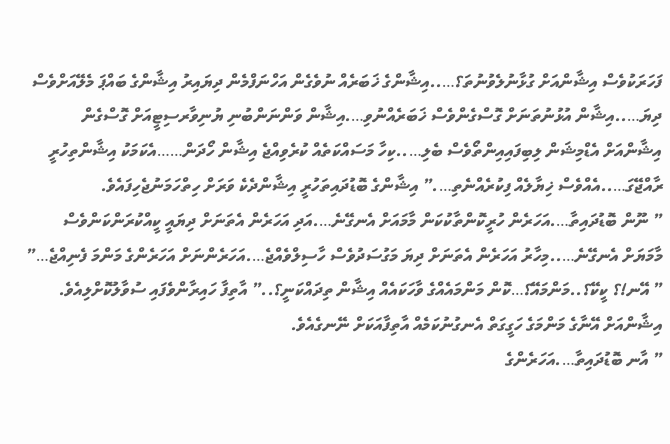ފަހަރަކުވެސް އިޝާންއަށް ގުޅާނުލެވުނުތަ؟…..އިޝާންގެ ޚަބަރެއް ނުވެގެން އަހްނަފްމެން ދިޔައިރު އިޝާންގެ ބައްޕަ މެލޭއަށްވެސް ދިޔަ…..އިޝާން އުޅުނުތަނަށް ގޮސްގެންވެސް ޚަބަރެއްނުވި….އިޝާން ވަންނަންބުނި ޔުނިވާރސިޓީއަށް ގޮސްގެން އިޝާންއަށް އެޑްމިޝަން ލިބިފައިއިންތޯވެސް ބެލި…..ކިހާ މަސައްކަތެއް ކުރެވިއްޖެ އިޝާން ހޯދަން……އެކަމަކު އިޝާންތިހުރީ ރާއްޖޭގަ…..އެއްވެސް ޚިޔާލެއް ފިކުރެއްނެތި….” އިޝާންގެ ބޮޑުދައިތަހުރީ އިޝާންދެކެ ވަރަށް ހިތްހަމަނުޖެހިފައެވެ.
” ނޫން ބޮޑުދައިތާ….އަހަރެން ހުރީކޮންތާކުކަން މާމައަށް އެނގޭނެ….އަދި އަހަރެން އެތަނަށް ދިޔައީ ކީއްކުރަންކަންވެސް މާމަޔަށް އެނގޭނެ…..މިހާރު އަހަރެން އެތަނަށް ދިޔަ މަގުސަދުވެސް ހާސިލްވެއްޖެ….އަހަރެންނަށް އަހަރެންގެ މަންމަ ފެނިއްޖެ…”
” އޭނ!؟ ކީކޭ؟..މަންމައޭ؟…ކޮން މަންމައެއްގެ ވާހަކައެއް އިޝާން ތިދައްކަނީ؟..” އާތިފާ ހައިރާންވެފައި ސުވާލުކޮށްލިއެވެ. އިޝާންއަށް އޭނާގެ މަންމަގެ ހަގީގަތް އެނގުނުކަމެއް އާތިފާއަކަށް ނޭނގެއެވެ.
” އާނ ބޮޑުދައިތާ….އަހަރެންގެ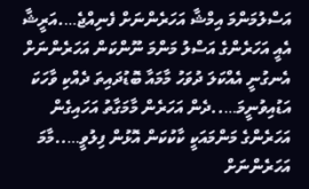އަސްލުމަންމަ އިމްޝާ އަހަރެންނަށް ފެނިއްޖެ….އަރީޝާ އެއީ އަހަރެންގެ އަސްލު މަންމަ ނޫންކަން އަހަރެންނަށް އެނގުނީ އެއްކަލަ ދުވަހު މާމައާ ބޮޑުދައިތަ ދެއްކި ވާހަކަ އަޑުއިވުނީމަ…..ދެން އަހަރެން މާމަގާތު އަހައިގެން އަހަރެންގެ މަންމައަކީ ކާކުކަން އޮޅުން ފިލުވީ…..މާމަ އަހަރެންނަށް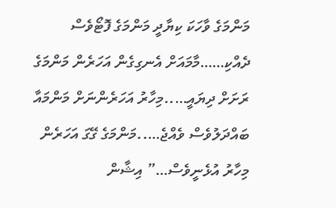މަންމަގެ ވާހަކަ ކިޔާދީ މަންމަގެ ފޮޓޯވެސް ދެއްކި……މާމައަށް އެނގިގެން އަހަރެން މަންމަގެ ރަށަށް ދިޔައީ…..މިހާރު އަހަރެންނަށް މަންމައާ ބައްދަލުވެސް ވެއްޖެ…..މަންމަގެ ގޭގަ އަހަރެން މިހާރު އުޅެނީވެސް…” އިޝާން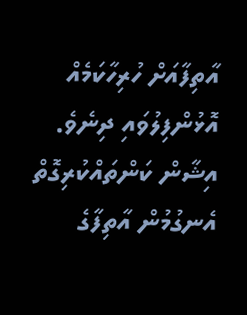އާތިފާއަށް ހުރިހާކަމެއް އޮޅުންފިލުވައި ދިނެވެ. އިޝާން ކަންތައްކުރިގޮތް އެނގުމުން އާތިފާގެ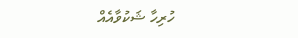ހުރިހާ ޝަކުވާއެއް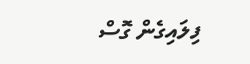ފިލައިގެން ގޮސް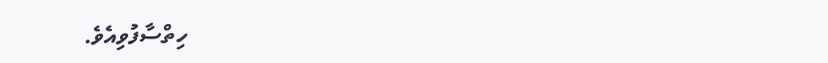ހިތްސާފުވިއެވެ.